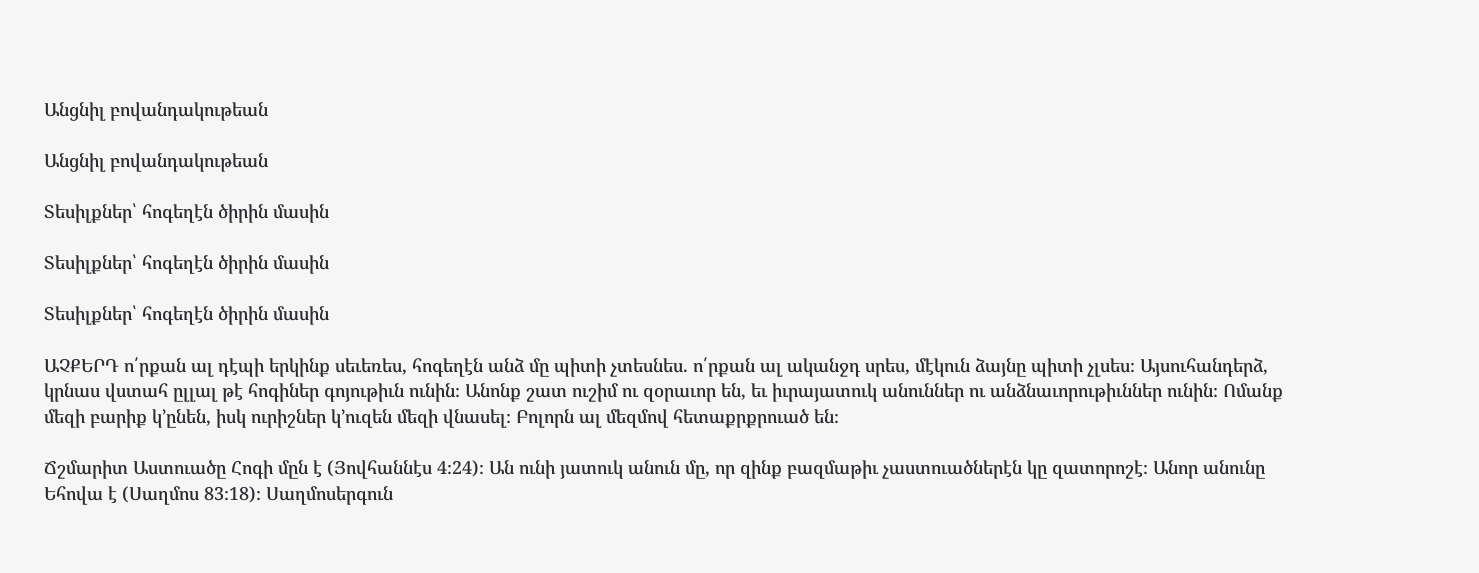Անցնիլ բովանդակութեան

Անցնիլ բովանդակութեան

Տեսիլքներ՝ հոգեղէն ծիրին մասին

Տեսիլքներ՝ հոգեղէն ծիրին մասին

Տեսիլքներ՝ հոգեղէն ծիրին մասին

ԱՉՔԵՐԴ ո՛րքան ալ դէպի երկինք սեւեռես, հոգեղէն անձ մը պիտի չտեսնես. ո՛րքան ալ ականջդ սրես, մէկուն ձայնը պիտի չլսես։ Այսուհանդերձ, կրնաս վստահ ըլլալ թէ հոգիներ գոյութիւն ունին։ Անոնք շատ ուշիմ ու զօրաւոր են, եւ իւրայատուկ անուններ ու անձնաւորութիւններ ունին։ Ոմանք մեզի բարիք կ’ընեն, իսկ ուրիշներ կ’ուզեն մեզի վնասել։ Բոլորն ալ մեզմով հետաքրքրուած են։

Ճշմարիտ Աստուածը Հոգի մըն է (Յովհաննէս 4։24)։ Ան ունի յատուկ անուն մը, որ զինք բազմաթիւ չաստուածներէն կը զատորոշէ։ Անոր անունը Եհովա է (Սաղմոս 83։18)։ Սաղմոսերգուն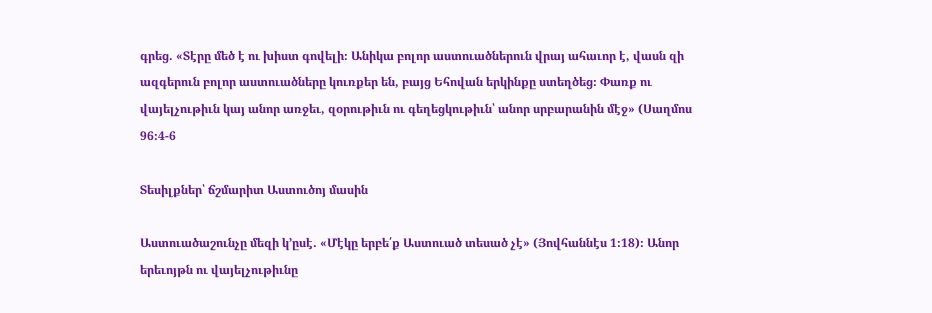գրեց. «Տէրը մեծ է ու խիստ գովելի։ Անիկա բոլոր աստուածներուն վրայ ահաւոր է, վասն զի ազգերուն բոլոր աստուածները կուռքեր են, բայց Եհովան երկինքը ստեղծեց։ Փառք ու վայելչութիւն կայ անոր առջեւ, զօրութիւն ու գեղեցկութիւն՝ անոր սրբարանին մէջ» (Սաղմոս 96։4-6

Տեսիլքներ՝ ճշմարիտ Աստուծոյ մասին

Աստուածաշունչը մեզի կ’ըսէ. «Մէկը երբե՛ք Աստուած տեսած չէ» (Յովհաննէս 1։18)։ Անոր երեւոյթն ու վայելչութիւնը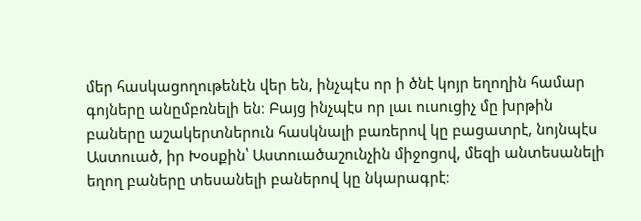մեր հասկացողութենէն վեր են, ինչպէս որ ի ծնէ կոյր եղողին համար գոյները անըմբռնելի են։ Բայց ինչպէս որ լաւ ուսուցիչ մը խրթին բաները աշակերտներուն հասկնալի բառերով կը բացատրէ, նոյնպէս Աստուած, իր Խօսքին՝ Աստուածաշունչին միջոցով, մեզի անտեսանելի եղող բաները տեսանելի բաներով կը նկարագրէ։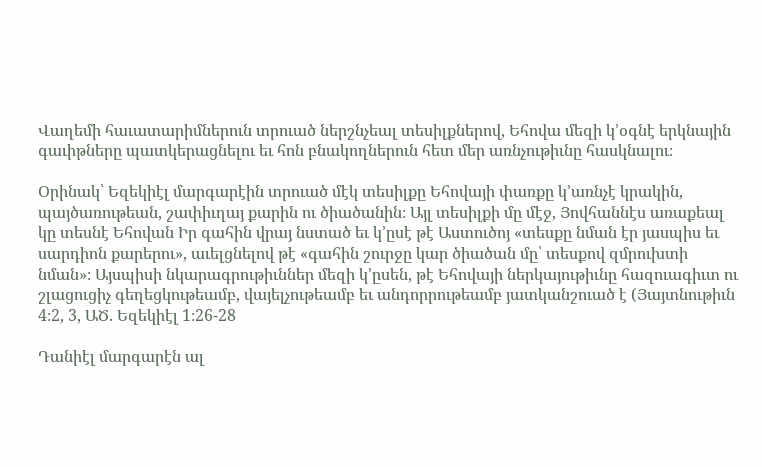Վաղեմի հաւատարիմներուն տրուած ներշնչեալ տեսիլքներով, Եհովա մեզի կ’օգնէ երկնային գաւիթները պատկերացնելու եւ հոն բնակողներուն հետ մեր առնչութիւնը հասկնալու։

Օրինակ՝ Եզեկիէլ մարգարէին տրուած մէկ տեսիլքը Եհովայի փառքը կ’առնչէ կրակին, պայծառութեան, շափիւղայ քարին ու ծիածանին։ Այլ տեսիլքի մը մէջ, Յովհաննէս առաքեալ կը տեսնէ Եհովան Իր գահին վրայ նստած եւ կ’ըսէ թէ Աստուծոյ «տեսքը նման էր յասպիս եւ սարդիոն քարերու», աւելցնելով թէ «գահին շուրջը կար ծիածան մը՝ տեսքով զմրուխտի նման»։ Այսպիսի նկարագրութիւններ մեզի կ’ըսեն, թէ Եհովայի ներկայութիւնը հազուագիւտ ու շլացուցիչ գեղեցկութեամբ, վայելչութեամբ եւ անդորրութեամբ յատկանշուած է (Յայտնութիւն 4։2, 3, ԱԾ. Եզեկիէլ 1։26-28

Դանիէլ մարգարէն ալ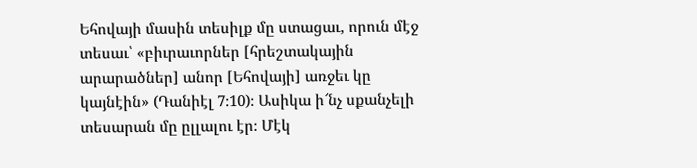Եհովայի մասին տեսիլք մը ստացաւ, որուն մէջ տեսաւ՝ «բիւրաւորներ [հրեշտակային արարածներ] անոր [Եհովայի] առջեւ կը կայնէին» (Դանիէլ 7։10)։ Ասիկա ի՜նչ սքանչելի տեսարան մը ըլլալու էր։ Մէկ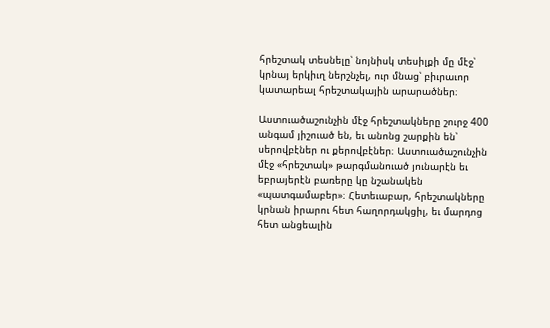հրեշտակ տեսնելը՝ նոյնիսկ տեսիլքի մը մէջ՝ կրնայ երկիւղ ներշնչել, ուր մնաց՝ բիւրաւոր կատարեալ հրեշտակային արարածներ։

Աստուածաշունչին մէջ հրեշտակները շուրջ 400 անգամ յիշուած են, եւ անոնց շարքին են՝ սերովբէներ ու քերովբէներ։ Աստուածաշունչին մէջ «հրեշտակ» թարգմանուած յունարէն եւ եբրայերէն բառերը կը նշանակեն «պատգամաբեր»։ Հետեւաբար, հրեշտակները կրնան իրարու հետ հաղորդակցիլ, եւ մարդոց հետ անցեալին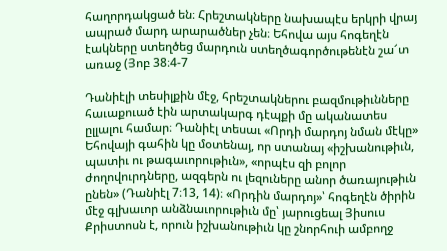հաղորդակցած են։ Հրեշտակները նախապէս երկրի վրայ ապրած մարդ արարածներ չեն։ Եհովա այս հոգեղէն էակները ստեղծեց մարդուն ստեղծագործութենէն շա՜տ առաջ (Յոբ 38։4-7

Դանիէլի տեսիլքին մէջ, հրեշտակներու բազմութիւնները հաւաքուած էին արտակարգ դէպքի մը ականատես ըլլալու համար։ Դանիէլ տեսաւ «Որդի մարդոյ նման մէկը» Եհովայի գահին կը մօտենայ, որ ստանայ «իշխանութիւն, պատիւ ու թագաւորութիւն», «որպէս զի բոլոր ժողովուրդները, ազգերն ու լեզուները անոր ծառայութիւն ընեն» (Դանիէլ 7։13, 14)։ «Որդին մարդոյ»՝ հոգեղէն ծիրին մէջ գլխաւոր անձնաւորութիւն մը՝ յարուցեալ Յիսուս Քրիստոսն է, որուն իշխանութիւն կը շնորհուի ամբողջ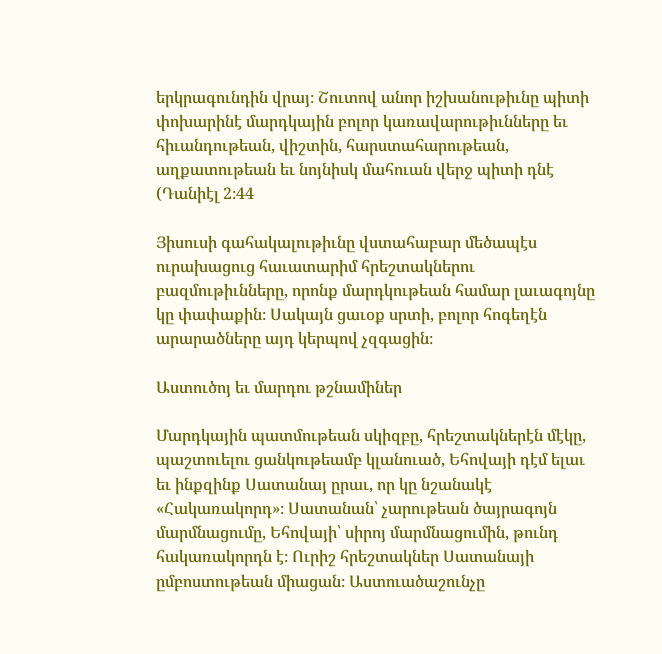երկրագունդին վրայ։ Շուտով անոր իշխանութիւնը պիտի փոխարինէ մարդկային բոլոր կառավարութիւնները եւ հիւանդութեան, վիշտին, հարստահարութեան, աղքատութեան եւ նոյնիսկ մահուան վերջ պիտի դնէ (Դանիէլ 2։44

Յիսուսի գահակալութիւնը վստահաբար մեծապէս ուրախացուց հաւատարիմ հրեշտակներու բազմութիւնները, որոնք մարդկութեան համար լաւագոյնը կը փափաքին։ Սակայն ցաւօք սրտի, բոլոր հոգեղէն արարածները այդ կերպով չզգացին։

Աստուծոյ եւ մարդու թշնամիներ

Մարդկային պատմութեան սկիզբը, հրեշտակներէն մէկը, պաշտուելու ցանկութեամբ կլանուած, Եհովայի դէմ ելաւ եւ ինքզինք Սատանայ ըրաւ, որ կը նշանակէ «Հակառակորդ»։ Սատանան՝ չարութեան ծայրագոյն մարմնացումը, Եհովայի՝ սիրոյ մարմնացումին, թունդ հակառակորդն է։ Ուրիշ հրեշտակներ Սատանայի ըմբոստութեան միացան։ Աստուածաշունչը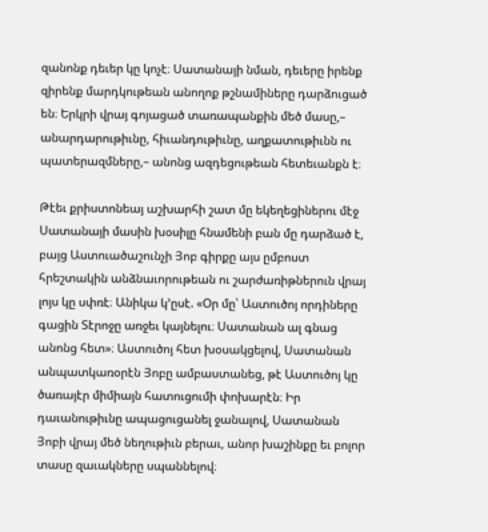զանոնք դեւեր կը կոչէ։ Սատանայի նման, դեւերը իրենք զիրենք մարդկութեան անողոք թշնամիները դարձուցած են։ Երկրի վրայ գոյացած տառապանքին մեծ մասը,– անարդարութիւնը, հիւանդութիւնը, աղքատութիւնն ու պատերազմները,– անոնց ազդեցութեան հետեւանքն է։

Թէեւ քրիստոնեայ աշխարհի շատ մը եկեղեցիներու մէջ Սատանայի մասին խօսիլը հնամենի բան մը դարձած է, բայց Աստուածաշունչի Յոբ գիրքը այս ըմբոստ հրեշտակին անձնաւորութեան ու շարժառիթներուն վրայ լոյս կը սփռէ։ Անիկա կ’ըսէ. «Օր մը՝ Աստուծոյ որդիները գացին Տէրոջը առջեւ կայնելու։ Սատանան ալ գնաց անոնց հետ»։ Աստուծոյ հետ խօսակցելով, Սատանան անպատկառօրէն Յոբը ամբաստանեց, թէ Աստուծոյ կը ծառայէր միմիայն հատուցումի փոխարէն։ Իր դաւանութիւնը ապացուցանել ջանալով, Սատանան Յոբի վրայ մեծ նեղութիւն բերաւ, անոր խաշինքը եւ բոլոր տասը զաւակները սպաննելով։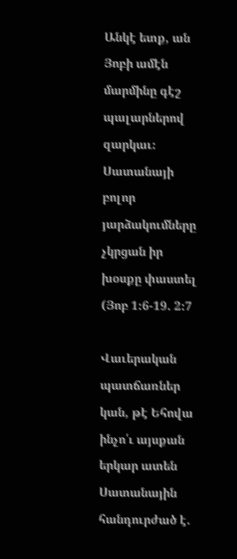Անկէ ետք, ան Յոբի ամէն մարմինը գէշ պալարներով զարկաւ։ Սատանայի բոլոր յարձակումները չկրցան իր խօսքը փաստել (Յոբ 1։6-19. 2։7

Վաւերական պատճառներ կան, թէ Եհովա ինչո՛ւ այսքան երկար ատեն Սատանային հանդուրժած է.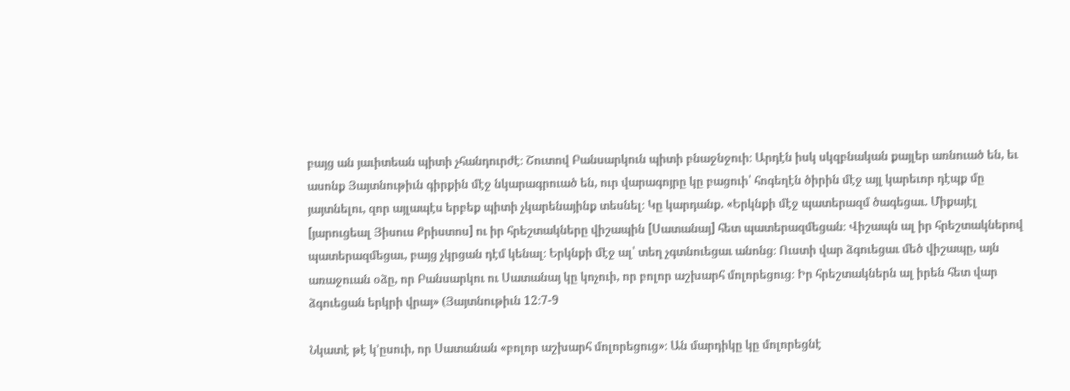բայց ան յաւիտեան պիտի չհանդուրժէ։ Շուտով Բանսարկուն պիտի բնաջնջուի։ Արդէն իսկ սկզբնական քայլեր առնուած են, եւ ասոնք Յայտնութիւն գիրքին մէջ նկարագրուած են, ուր վարագոյրը կը բացուի՝ հոգեղէն ծիրին մէջ այլ կարեւոր դէպք մը յայտնելու, զոր այլապէս երբեք պիտի չկարենայինք տեսնել։ Կը կարդանք. «Երկնքի մէջ պատերազմ ծագեցաւ. Միքայէլ [յարուցեալ Յիսուս Քրիստոս] ու իր հրեշտակները վիշապին [Սատանայ] հետ պատերազմեցան։ Վիշապն ալ իր հրեշտակներով պատերազմեցաւ, բայց չկրցան դէմ կենալ։ Երկնքի մէջ ալ՝ տեղ չգտնուեցաւ անոնց։ Ուստի վար ձգուեցաւ մեծ վիշապը, այն առաջուան օձը, որ Բանսարկու ու Սատանայ կը կոչուի, որ բոլոր աշխարհ մոլորեցուց։ Իր հրեշտակներն ալ իրեն հետ վար ձգուեցան երկրի վրայ» (Յայտնութիւն 12։7-9

Նկատէ թէ կ’ըսուի, որ Սատանան «բոլոր աշխարհ մոլորեցուց»։ Ան մարդիկը կը մոլորեցնէ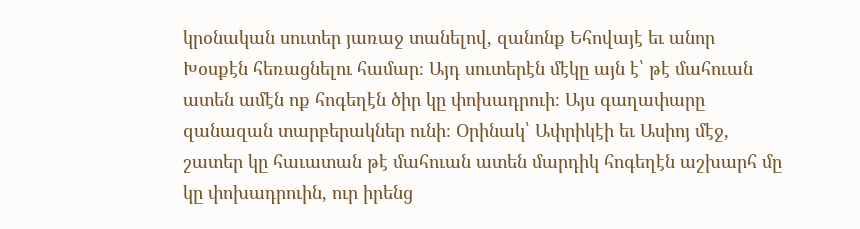կրօնական սուտեր յառաջ տանելով, զանոնք Եհովայէ եւ անոր Խօսքէն հեռացնելու համար։ Այդ սուտերէն մէկը այն է՝ թէ մահուան ատեն ամէն ոք հոգեղէն ծիր կը փոխադրուի։ Այս գաղափարը զանազան տարբերակներ ունի։ Օրինակ՝ Ափրիկէի եւ Ասիոյ մէջ, շատեր կը հաւատան թէ մահուան ատեն մարդիկ հոգեղէն աշխարհ մը կը փոխադրուին, ուր իրենց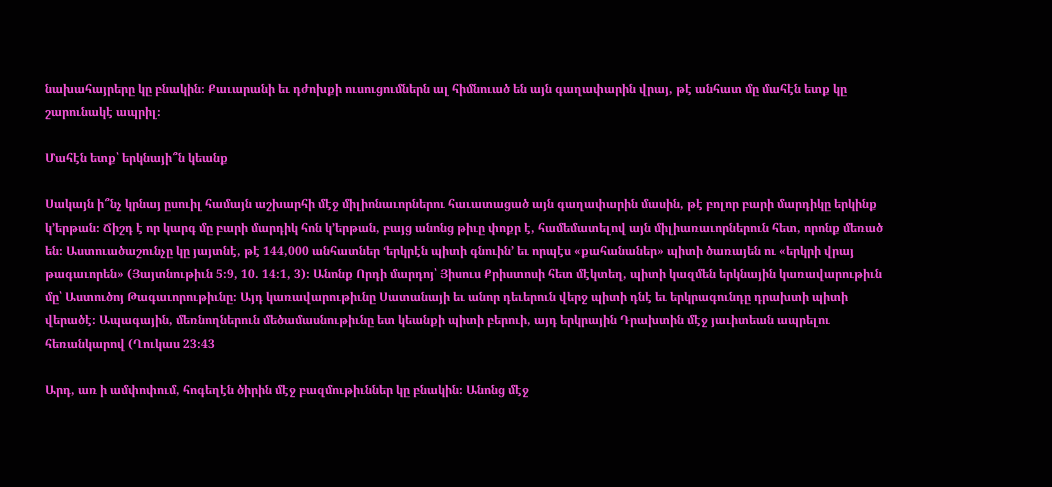նախահայրերը կը բնակին։ Քաւարանի եւ դժոխքի ուսուցումներն ալ հիմնուած են այն գաղափարին վրայ, թէ անհատ մը մահէն ետք կը շարունակէ ապրիլ։

Մահէն ետք՝ երկնայի՞ն կեանք

Սակայն ի՞նչ կրնայ ըսուիլ համայն աշխարհի մէջ միլիոնաւորներու հաւատացած այն գաղափարին մասին, թէ բոլոր բարի մարդիկը երկինք կ’երթան։ Ճիշդ է որ կարգ մը բարի մարդիկ հոն կ’երթան, բայց անոնց թիւը փոքր է, համեմատելով այն միլիառաւորներուն հետ, որոնք մեռած են։ Աստուածաշունչը կը յայտնէ, թէ 144,000 անհատներ ‘երկրէն պիտի գնուին’ եւ որպէս «քահանաներ» պիտի ծառայեն ու «երկրի վրայ թագաւորեն» (Յայտնութիւն 5։9, 10. 14։1, 3)։ Անոնք Որդի մարդոյ՝ Յիսուս Քրիստոսի հետ մէկտեղ, պիտի կազմեն երկնային կառավարութիւն մը՝ Աստուծոյ Թագաւորութիւնը։ Այդ կառավարութիւնը Սատանայի եւ անոր դեւերուն վերջ պիտի դնէ եւ երկրագունդը դրախտի պիտի վերածէ։ Ապագային, մեռնողներուն մեծամասնութիւնը ետ կեանքի պիտի բերուի, այդ երկրային Դրախտին մէջ յաւիտեան ապրելու հեռանկարով (Ղուկաս 23։43

Արդ, առ ի ամփոփում, հոգեղէն ծիրին մէջ բազմութիւններ կը բնակին։ Անոնց մէջ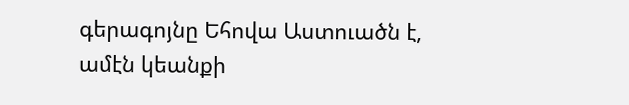գերագոյնը Եհովա Աստուածն է, ամէն կեանքի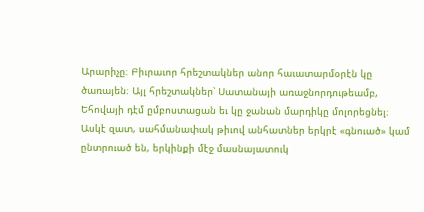Արարիչը։ Բիւրաւոր հրեշտակներ անոր հաւատարմօրէն կը ծառայեն։ Այլ հրեշտակներ՝ Սատանայի առաջնորդութեամբ, Եհովայի դէմ ըմբոստացան եւ կը ջանան մարդիկը մոլորեցնել։ Ասկէ զատ, սահմանափակ թիւով անհատներ երկրէ «գնուած» կամ ընտրուած են, երկինքի մէջ մասնայատուկ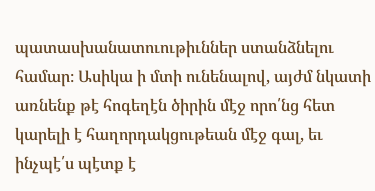պատասխանատուութիւններ ստանձնելու համար։ Ասիկա ի մտի ունենալով, այժմ նկատի առնենք թէ հոգեղէն ծիրին մէջ որո՛նց հետ կարելի է հաղորդակցութեան մէջ գալ, եւ ինչպէ՛ս պէտք է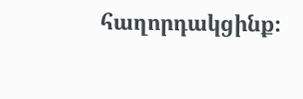հաղորդակցինք։